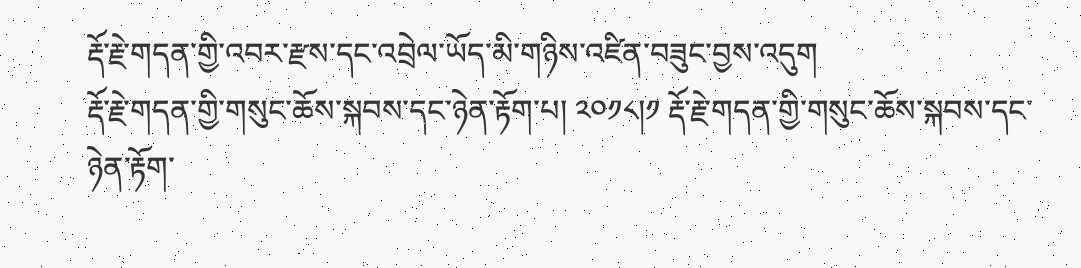རྡོ་རྗེ་གདན་གྱི་འབར་རྫས་དང་འབྲེལ་ཡོད་མི་གཉིས་འཛིན་བཟུང་བྱས་འདུག
རྡོ་རྗེ་གདན་གྱི་གསུང་ཆོས་སྐབས་དང་ཉེན་རྟོག་པ། ༢༠༡༨།༡ རྡོ་རྗེ་གདན་གྱི་གསུང་ཆོས་སྐབས་དང་ཉེན་རྟོག་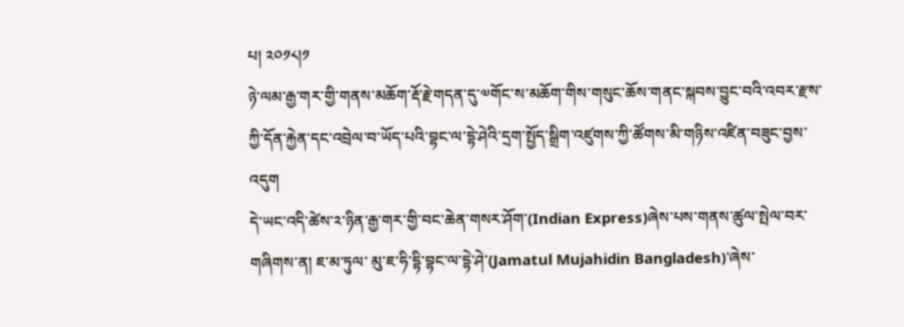པ། ༢༠༡༨།༡
ཉེ་ལམ་རྒྱ་གར་གྱི་གནས་མཆོག་རྡོ་རྗེ་གདན་དུ་༧གོང་ས་མཆོག་གིས་གསུང་ཆོས་གནང་སྐབས་བྱུང་བའི་འབར་རྫས་ཀྱི་དོན་རྐྱེན་དང་འབྲེལ་བ་ཡོད་པའི་བྷང་ལ་དྷེ་ཤེའི་དྲག་སྤྱོད་སྒྲིག་འཛུགས་ཀྱི་ཚོགས་མི་གཉིས་འཛིན་བཟུང་བྱས་འདུག
དེ་ཡང་འདི་ཚེས་༢་ཉིན་རྒྱ་གར་གྱི་བང་ཆེན་གསར་ཤོག་(Indian Express)ཞེས་པས་གནས་ཚུལ་སྤེལ་བར་གཞིགས་ན། ཇ་མ་ཏུལ་ མུ་ཇ་ཧི་དྷི་བྷང་ལ་དྷེ་ཤེ་(Jamatul Mujahidin Bangladesh)་ཞེས་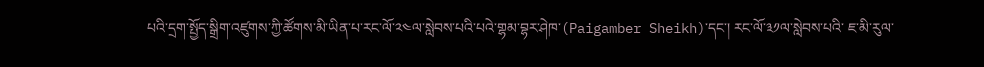པའི་དྲག་སྤྱོད་སྒྲིག་འཛུགས་ཀྱི་ཚོགས་མི་ཡིན་པ་རང་ལོ་༢༤ལ་སླེབས་པའི་པའེ་གྷམ་བྷར་ཤེཁ་(Paigamber Sheikh)་དང་། རང་ལོ་༣༡ལ་སླེབས་པའི་ ཇ་མི་རུལ་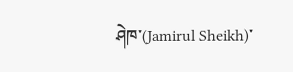ཤེཁ་(Jamirul Sheikh)་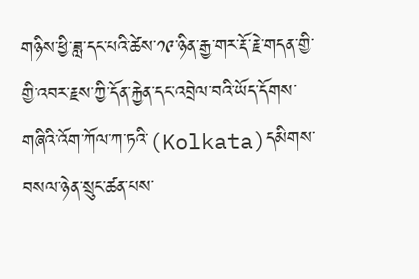གཉིས་ཕྱི་ཟླ་དང་པའི་ཚེས་༡༩་ཉིན་རྒྱ་གར་རྡོ་རྗེ་གདན་གྱི་གྱི་འབར་རྗས་ཀྱི་དོན་རྐྱེན་དང་འབྲེལ་བའི་ཡོད་དོགས་གཞིའི་འོག་ཀོལ་ཀ་ཏའི་(Kolkata)དམིགས་བསལ་ཉེན་སྲུང་ཚན་པས་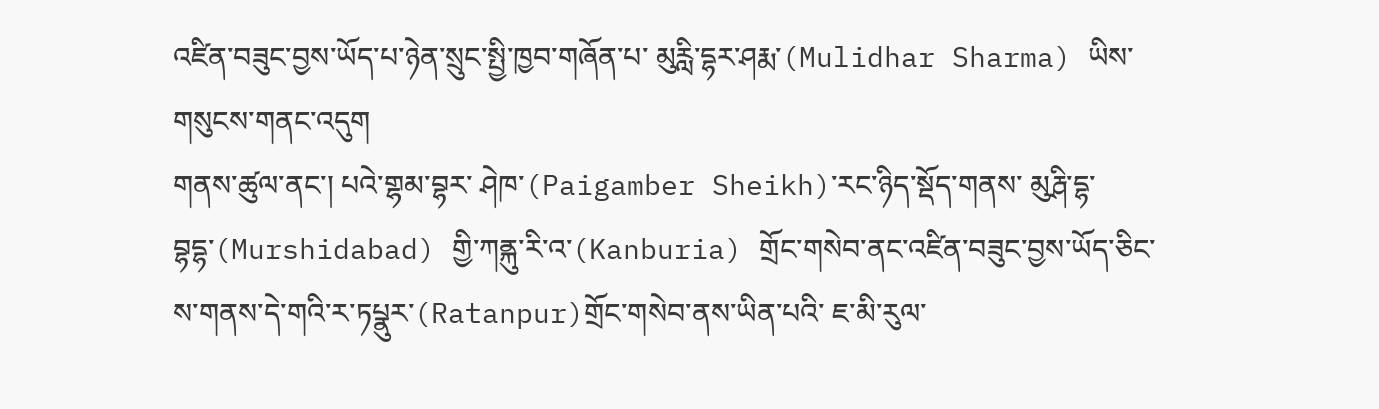འཛིན་བཟུང་བྱས་ཡོད་པ་ཉེན་སྲུང་སྤྱི་ཁྱབ་གཞོན་པ་ མུརླི་དྷར་ཤརྨ་(Mulidhar Sharma) ཡིས་གསུངས་གནང་འདུག
གནས་ཚུལ་ནང་། པའེ་གྷམ་བྷར་ ཤེཁ་(Paigamber Sheikh)་རང་ཉིད་སྡོད་གནས་ མུརྴི་དྷ་བྷདྷ་(Murshidabad) གྱི་ཀནྐུ་རི་འ་(Kanburia) གྲོང་གསེབ་ནང་འཛིན་བཟུང་བྱས་ཡོད་ཅིང་ས་གནས་དེ་གའི་ར་ཏཔྣུར་(Ratanpur)གྲོང་གསེབ་ནས་ཡིན་པའི་ ཇ་མི་རུལ་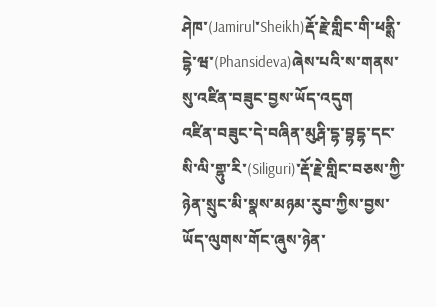ཤེཁ་(Jamirul་Sheikh)རྡོ་རྗེ་གླིང་གི་ཕནྶི་དྷེ་ཝ་(Phansideva)ཞེས་པའི་ས་གནས་སུ་འཛིན་བཟུང་བྱས་ཡོད་འདུག
འཛིན་བཟུང་དེ་བཞིན་མུརྴི་དྷ་བྷདྷ་དང་སི་ལི་གྷུ་རི་(Siliguri)་རྡོ་རྗེ་གླིང་བཅས་ཀྱི་ཉེན་སྲུང་མི་སྣས་མཉམ་རུབ་ཀྱིས་བྱས་ཡོད་ལུགས་གོང་ཞུས་ཉེན་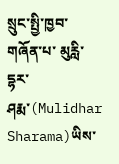སྲུང་སྤྱི་ཁྱབ་གཞོན་པ་ མུརླི་དྷར་ཤརྨ་(Mulidhar Sharama)ཡིས་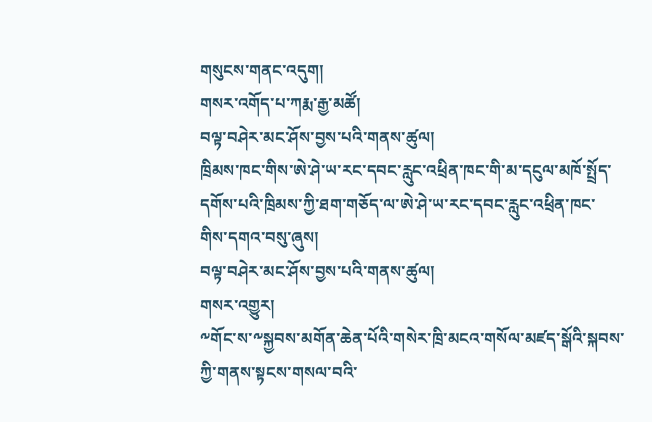གསུངས་གནང་འདུག།
གསར་འགོད་པ་ཀརྨ་རྒྱ་མཚོ།
བལྟ་བཤེར་མང་ཤོས་བྱས་པའི་གནས་ཚུལ།
ཁྲིམས་ཁང་གིས་ཨེ་ཤེ་ཡ་རང་དབང་རླུང་འཕྲིན་ཁང་གི་མ་དངུལ་མཁོ་སྤྲོད་དགོས་པའི་ཁྲིམས་ཀྱི་ཐག་གཅོད་ལ་ཨེ་ཤེ་ཡ་རང་དབང་རླུང་འཕྲིན་ཁང་གིས་དགའ་བསུ་ཞུས།
བལྟ་བཤེར་མང་ཤོས་བྱས་པའི་གནས་ཚུལ།
གསར་འགྱུར།
༸གོང་ས་༸སྐྱབས་མགོན་ཆེན་པོའི་གསེར་ཁྲི་མངའ་གསོལ་མཛད་སྒོའི་སྐབས་ཀྱི་གནས་སྟངས་གསལ་བའི་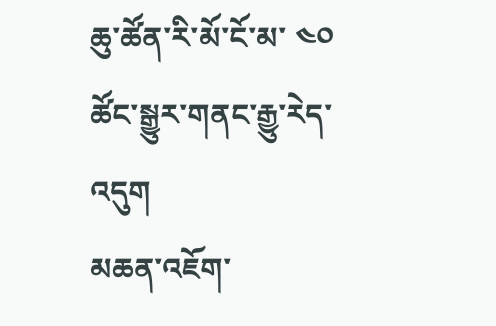ཆུ་ཚོན་རི་མོ་ངོ་མ་ ༤༠ ཚོང་སྒྱུར་གནང་རྒྱུ་རེད་འདུག
མཆན་འཇོག་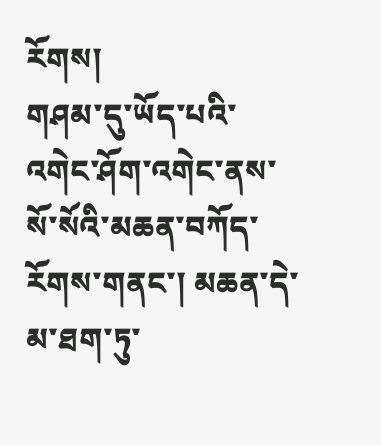རོགས།
གཤམ་དུ་ཡོད་པའི་འགེང་ཤོག་འགེང་ནས་སོ་སོའི་མཆན་བཀོད་རོགས་གནང་། མཆན་དེ་མ་ཐག་ཏུ་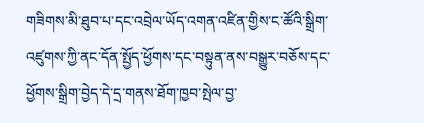གཟིགས་མི་ཐུབ་པ་དང་འབྲེལ་ཡོད་འགན་འཛིན་གྱིས་ང་ཚོའི་སྒྲིག་འཛུགས་ཀྱི་ནང་དོན་སྤྱོད་ཕྱོགས་དང་བསྟུན་ནས་བསྒྱུར་བཅོས་དང་ཕྱོགས་སྒྲིག་བྱེད་དེ་དྲ་གནས་ཐོག་ཁྱབ་སྤེལ་བྱ་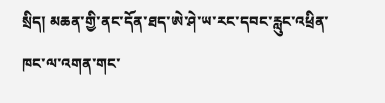སྲིད། མཆན་གྱི་ནང་དོན་ཐད་ཨེ་ཤེ་ཡ་རང་དབང་རླུང་འཕྲིན་ཁང་ལ་འགན་གང་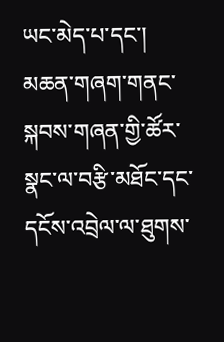ཡང་མེད་པ་དང་། མཆན་གཞག་གནང་སྐབས་གཞན་གྱི་ཚོར་སྣང་ལ་བརྩི་མཐོང་དང་དངོས་འབྲེལ་ལ་ཐུགས་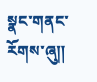སྣང་གནང་རོགས་ཞུ༎